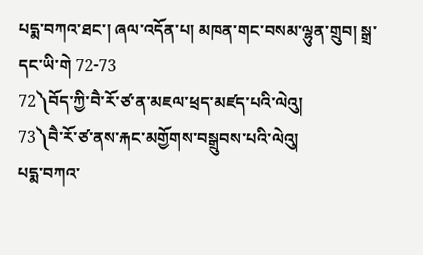པདྨ་བཀའ་ཐང་། ཞལ་འདོན་པ། མཁན་གང་བསམ་ལྷུན་གྲུབ། སྒྲ་དང་ཡི་གེ 72-73
72༽བོད་ཀྱི་བཻ་རོ་ཙ་ན་མཇལ་ཕྲད་མཛད་པའི་ལེའུ།
73༽བཻ་རོ་ཙ་ནས་རྐང་མགྱོགས་བསྒྲུབས་པའི་ལེའུ།
པདྨ་བཀའ་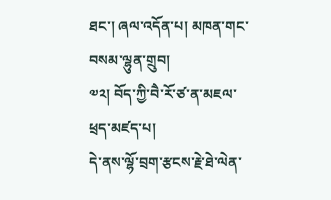ཐང་། ཞལ་འདོན་པ། མཁན་གང་བསམ་ལྷུན་གྲུབ།
༧༢། བོད་ཀྱི་བཻ་རོ་ཙ་ན་མཇལ་ཕྲད་མཛད་པ།
དེ་ནས་ལྷོ་བྲག་རྩངས་རྗེ་ཐེ་ལེན་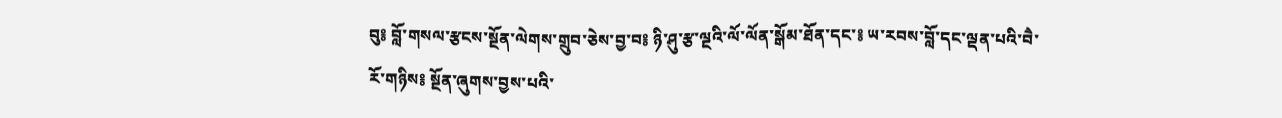བུ༔ བློ་གསལ་རྩངས་སྔོན་ལེགས་གྲུབ་ཅེས་བྱ་བ༔ ཉི་ཤུ་རྩ་ལྔའི་ལོ་ལོན་སྒོམ་ཐོན་དང་༔ ཡ་རབས་བློ་དང་ལྡན་པའི་བཻ་རོ་གཉིས༔ སྔོན་ཞུགས་བྱས་པའི་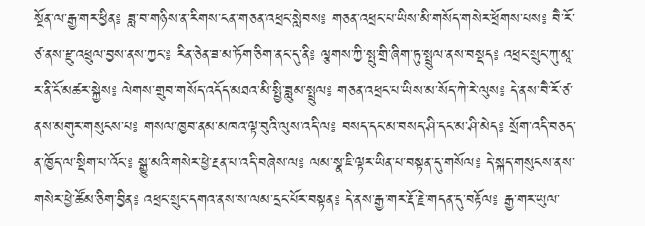སྔོན་ལ་རྒྱ་གར་ཕྱིན༔ ཟླ་བ་གཉིས་ན་རིགས་ངན་གཅན་འཕྲང་སླེབས༔ གཅན་འཕྲང་པ་ཡིས་མི་གསོད་གསེར་ཕྲོགས་པས༔ བཻ་རོ་ཙ་ནས་རྫུ་འཕྲུལ་བྱས་ནས་ཀྱང་༔ རིན་ཅེན་ཟ་མ་ཏོག་ཅིག་ནང་དུ་ནི༔ ལྕགས་ཀྱི་སྤུ་གྲི་ཞིག་ཏུ་སྤྲུལ་ནས་བསྡད༔ འཕྲང་སྲུང་ཀུ་མཱ་ར་ནི་ངོ་མཚར་སྐྱེས༔ ལེགས་གྲུབ་གསོད་འདོད་མཐའ་མི་སྤྱི་ཟླུམ་སྤྲུལ༔ གཅན་འཕྲང་པ་ཡིས་མ་སོད་ཀེ་རེ་ལུས༔ དེ་ནས་བཻ་རོ་ཙ་ནས་མགུར་གསུངས་པ༔ གསལ་ཁྱབ་ནམ་མཁའ་ལྟ་བུའི་ལུས་འདི་ལ༔ བསད་དང་མ་བསད་ཤི་དང་མ་ཤི་མེད༔ སྲོག་འདི་བཅད་ན་ཁྱོད་ལ་སྡིག་པ་འོང་༔ སྒྱུ་མའི་གསེར་ཕྱེ་རྔན་པ་འདི་བཞེས་ལ༔ ལམ་སྣ་ཇི་ལྟར་ཡིན་པ་བསྟན་དུ་གསོལ༔ དེ་སྐད་གསུངས་ནས་གསེར་ཕྱེ་ཚོམ་ཅིག་བྱིན༔ འཕྲང་སྲུང་དགའ་ནས་ས་ལམ་དྲང་པོར་བསྟན༔ དེ་ནས་རྒྱ་གར་རྡོ་རྗེ་གདན་དུ་བརྟོལ༔ རྒྱ་གར་ཡུལ་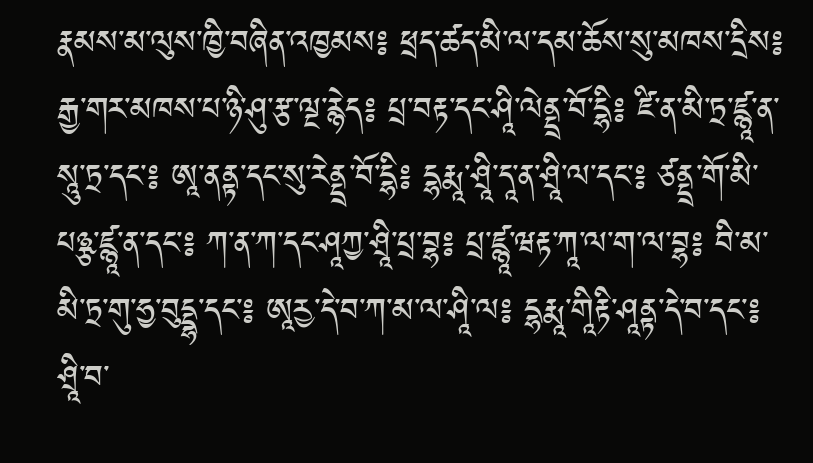རྣམས་མ་ལུས་ཁྱི་བཞིན་འཁྱམས༔ ཕྲད་ཚད་མི་ལ་དམ་ཆོས་སུ་མཁས་དྲིས༔ རྒྱ་གར་མཁས་པ་ཉི་ཤུ་རྩ་ལྔ་རྙེད༔ པྲ་བརྟ་དང་ཤཱི་ལེནྡྲ་བོ་དྷི༔ ཛི་ན་མི་ཏྲ་ཛྙཱ་ན་སཱུ་ཏྲ་དང་༔ ཨཱ་ནནྟ་དང་སུ་རེནྡྲ་བོ་དྷི༔ དྷརྨཱ་ཤྲཱི་དཱ་ན་ཤྲཱི་ལ་དང་༔ ཙནྡྲ་གོ་མི་པཉྩ་ཛྙཱ་ན་དང་༔ ཀ་ན་ཀ་དང་ཤཱཀྱ་ཤྲཱི་པྲ་བྷ༔ པྲ་ཛྙཱ་ཝརྟ་ཀཱ་ལ་ག་ལ་བྷ༔ བི་མ་མི་ཏྲ་གུ་ཧྱ་བུདྡྷ་དང་༔ ཨཱརྱ་དེ་བ་ཀ་མ་ལ་ཤཱི་ལ༔ དྷརྨཱ་གཱིརྟི་ཤཱནྟ་དེ་བ་དང་༔ ཤྲཱི་བ་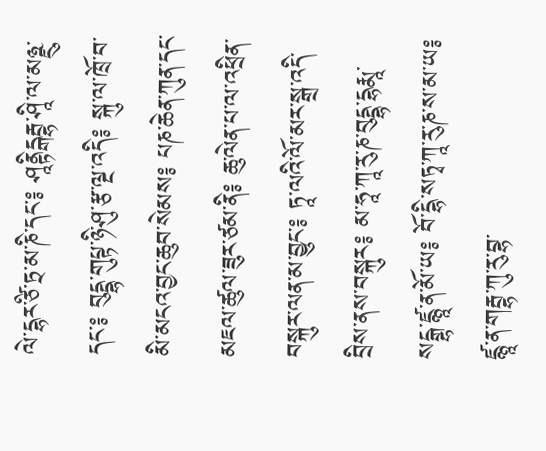ལེ་དྷར་ཙི་ཏྲ་མ་ཎི་དང་༔ ཤཱནྟིདྒརྦྷ་ཤཱི་ལ་མཉྫུ་དང་༔ བུདྡྷ་གུཔྟ་ཉི་ཤུ་རྩ་ལྔ་འདི༔ སྐུ་ལ་ཁྲོ་བ་མི་མངའ་བྱང་ཆུབ་སེམས༔ པཎ་ཆེན་ཀུན་དང་མཇལ་ཚུལ་ཟུར་ཙམ་ནི༔ ཆུ་ལེན་པ་ལ་འཕྲིན་བསྐུར་ལན་མ་བྱུང་༔ ཏཱ་ལའི་ལོ་མར་སྒྲ་འདི་བྲིས་ནས་བསྐུར༔ མ་ཧཱ་ཀཱ་རུ་ཎ་བུདྡྷ་དྷརྨཱ་སངྒྷ་ཛྙཱ་ན་མོ་ཡ༔ བོ་དྷི་སཏྭ་ཀཱ་རུ་ཎ་ས་མ་ཡ༔ ཛྙཱ་ན་གརྦྷ་ཀུ་རུ་བྷ་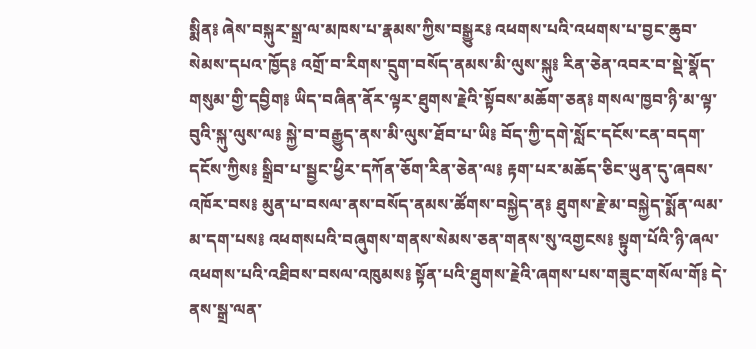སྨིན༔ ཞེས་བསྐུར་སྒྲ་ལ་མཁས་པ་རྣམས་ཀྱིས་བསྒྱུར༔ འཕགས་པའི་འཕགས་པ་བྱང་ཆུབ་སེམས་དཔའ་ཁྱོད༔ འགྲོ་བ་རིགས་དྲུག་བསོད་ནམས་མི་ལུས་སྐུ༔ རིན་ཅེན་འབར་བ་སྡེ་སྣོད་གསུམ་གྱི་དབྱིག༔ ཡིད་བཞིན་ནོར་ལྟར་ཐུགས་རྗེའི་སྟོབས་མཆོག་ཅན༔ གསལ་ཁྱབ་ཉི་མ་ལྟ་བུའི་སྐུ་ལུས་ལ༔ སྐྱེ་བ་བརྒྱུད་ནས་མི་ལུས་ཐོབ་པ་ཡི༔ བོད་ཀྱི་དགེ་སློང་དངོས་ངན་བདག་དངོས་ཀྱིས༔ སྒྲིབ་པ་སྦྱང་ཕྱིར་དཀོན་ཅོག་རིན་ཅེན་ལ༔ རྟག་པར་མཆོད་ཅིང་ཡུན་དུ་ཞབས་འཁོར་བས༔ མུན་པ་བསལ་ནས་བསོད་ནམས་ཚོགས་བསྐྱེད་ན༔ ཐུགས་རྗེ་མ་བསྐྱེད་སྨོན་ལམ་མ་དག་པས༔ འཕགསཔའི་བཞུགས་གནས་སེམས་ཅན་གནས་སུ་འགྱངས༔ སྟུག་པོའི་ཉི་ཞལ་འཕགས་པའི་འཐིབས་བསལ་འཁུམས༔ སྟོན་པའི་ཐུགས་རྗེའི་ཞགས་པས་གཟུང་གསོལ་གོ༔ དེ་ནས་སྒྲ་ལན་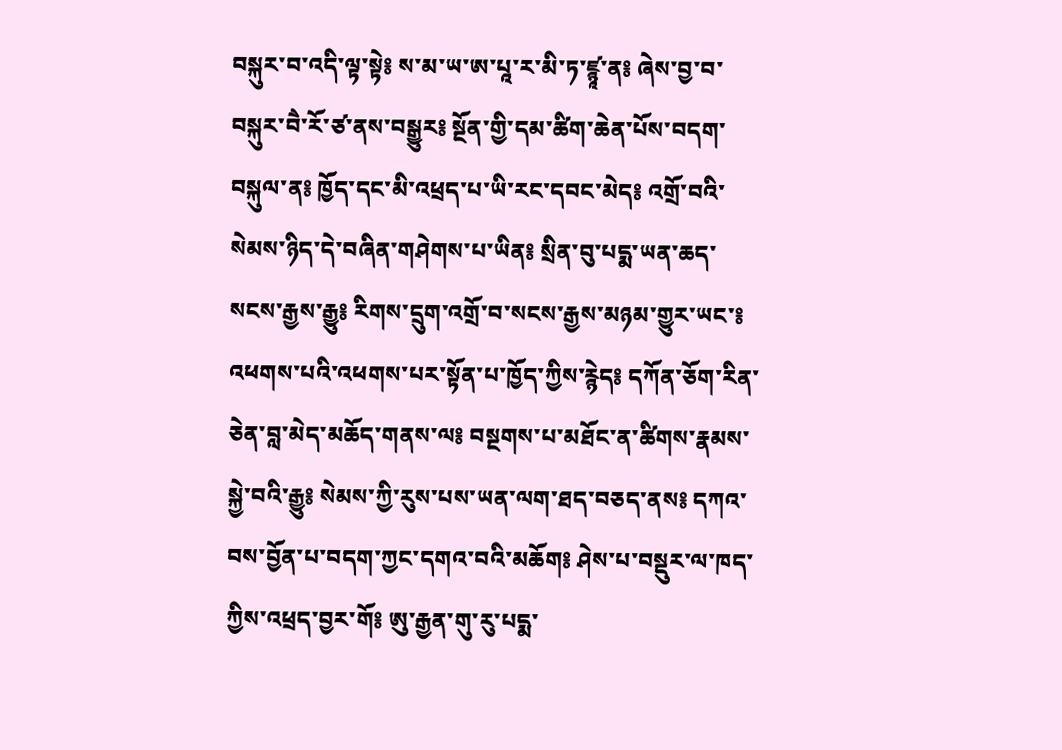བསྐུར་བ་འདི་ལྟ་སྟེ༔ ས་མ་ཡ་ཨ་པཱ་ར་མི་ཏ་ཛྙཱ་ན༔ ཞེས་བྱ་བ་བསྐུར་བཻ་རོ་ཙ་ནས་བསྒྱུར༔ སྔོན་གྱི་དམ་ཚིག་ཆེན་པོས་བདག་བསྐུལ་ན༔ ཁྱོད་དང་མི་འཕྲད་པ་ཡི་རང་དབང་མེད༔ འགྲོ་བའི་སེམས་ཉིད་དེ་བཞིན་གཤེགས་པ་ཡིན༔ སྲིན་བུ་པདྨ་ཡན་ཆད་སངས་རྒྱས་རྒྱུ༔ རིགས་དྲུག་འགྲོ་བ་སངས་རྒྱས་མཉམ་གྱུར་ཡང་༔ འཕགས་པའི་འཕགས་པར་སྟོན་པ་ཁྱོད་ཀྱིས་རྙེད༔ དཀོན་ཅོག་རིན་ཅེན་བླ་མེད་མཆོད་གནས་ལ༔ བསྔགས་པ་མཐོང་ན་ཚིགས་རྣམས་སྐྱེ་བའི་རྒྱུ༔ སེམས་ཀྱི་རུས་པས་ཡན་ལག་ཐད་བཅད་ནས༔ དཀའ་བས་བྱོན་པ་བདག་ཀྱང་དགའ་བའི་མཆོག༔ ཤེས་པ་བསྡུར་ལ་ཁད་ཀྱིས་འཕྲད་བྱར་གོ༔ ཨུ་རྒྱན་གུ་རུ་པདྨ་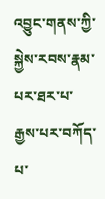འབྱུང་གནས་ཀྱི་སྐྱེས་རབས་རྣམ་པར་ཐར་པ་རྒྱས་པར་བཀོད་པ་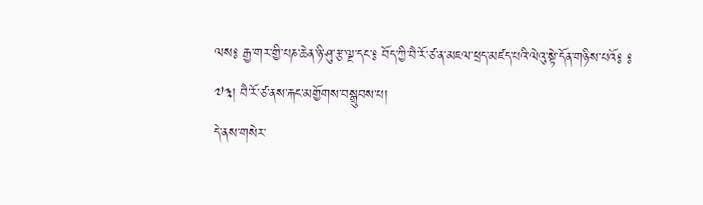ལས༔ རྒྱ་གར་གྱི་པཎ་ཆེན་ཉི་ཤུ་རྩ་ལྔ་དང་༔ བོད་ཀྱི་བཻ་རོ་ཙ་ན་མཇལ་ཕྲད་མཛད་པའི་ལེའུ་སྟེ་དོན་གཉིས་པའོ༔ ༔
༧༣། བཻ་རོ་ཙ་ནས་རྐང་མགྱོགས་བསྒྲུབས་པ།
དེ་ནས་གསེར་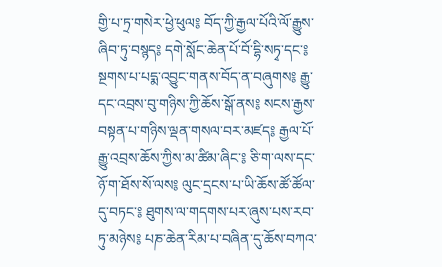གྱི་པ་ཏྲ་གསེར་ཕྱེ་ཕུལ༔ བོད་ཀྱི་རྒྱལ་པོའི་ལོ་རྒྱུས་ཞིབ་ཏུ་བསྙད༔ དགེ་སློང་ཆེན་པོ་བོ་དྷི་སཏྭ་དང་༔ སྔགས་པ་པདྨ་འབྱུང་གནས་བོད་ན་བཞུགས༔ རྒྱུ་དང་འབྲས་བུ་གཉིས་ཀྱི་ཆོས་སྒོ་ནས༔ སངས་རྒྱས་བསྟན་པ་གཉིས་ལྡན་གསལ་བར་མཛད༔ རྒྱལ་པོ་རྒྱུ་འབྲས་ཆོས་ཀྱིས་མ་ཚིམ་ཞིང་༔ ཅི་ག་ལས་དང་ཉོ་ག་ཐོས་སོ་ལས༔ ལུང་དྲངས་པ་ཡི་ཆོས་ཚོ་ཚོལ་དུ་བཏང་༔ ཐུགས་ལ་གདགས་པར་ཞུས་པས་རབ་ཏུ་མཉེས༔ པཎ་ཆེན་རིམ་པ་བཞིན་དུ་ཆོས་བཀའ་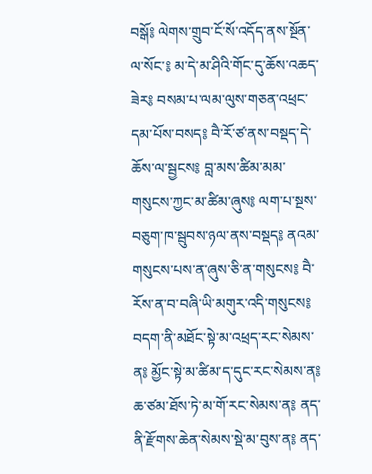བསྒོ༔ ལེགས་གྲུབ་ངོ་སོ་འདོད་ནས་སྔོན་ལ་སོང་༔ མ་དེ་མ་ཤིའི་གོང་དུ་ཆོས་འཆད་ཟེར༔ བསམ་པ་ལམ་ལུས་གཅན་འཕྲང་དམ་པོས་བསད༔ བཻ་རོ་ཙ་ནས་བསྡད་དེ་ཆོས་ལ་སྦྱངས༔ བླ་མས་ཚིམ་མམ་གསུངས་ཀྱང་མ་ཚིམ་ཞུས༔ ལག་པ་སྔས་བཅུག་ཁ་སྦུབས་ཉལ་ནས་བསྡད༔ ནའམ་གསུངས་པས་ན་ཞུས་ཅི་ན་གསུངས༔ བཻ་རོས་ན་བ་བཞི་ཡི་མགུར་འདི་གསུངས༔ བདག་ནི་མཐོང་སྟེ་མ་འཕྲད་རང་སེམས་ན༔ མྱོང་སྟེ་མ་ཚིམ་ད་དུང་རང་སེམས་ན༔ ཆ་ཙམ་ཐོས་ཏེ་མ་གོ་རང་སེམས་ན༔ ནད་ནི་རྫོགས་ཆེན་སེམས་སྡེ་མ་བུས་ན༔ ནད་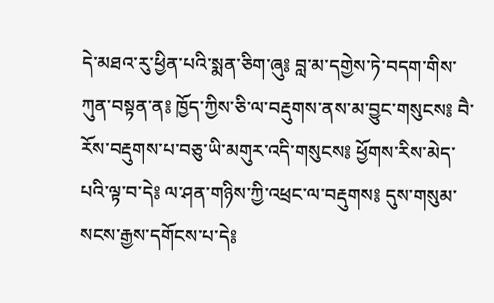དེ་མཐའ་རུ་ཕྱིན་པའི་སྨན་ཅིག་ཞུ༔ བླ་མ་དགྱེས་ཏེ་བདག་གིས་ཀུན་བསྟན་ན༔ ཁྱོད་ཀྱིས་ཅི་ལ་བརྡུགས་ནས་མ་བྱུང་གསུངས༔ བཻ་རོས་བརྡུགས་པ་བཅུ་ཡི་མགུར་འདི་གསུངས༔ ཕྱོགས་རིས་མེད་པའི་ལྟ་བ་དེ༔ ལ་ཤན་གཉིས་ཀྱི་འཕྲང་ལ་བརྡུགས༔ དུས་གསུམ་སངས་རྒྱས་དགོངས་པ་དེ༔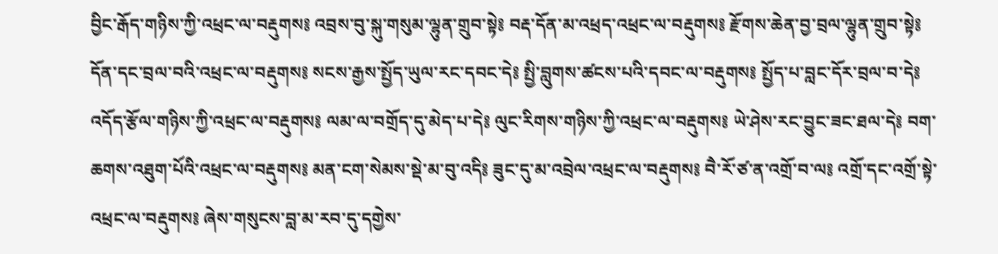བྱིང་རྒོད་གཉིས་ཀྱི་འཕྲང་ལ་བརྡུགས༔ འབྲས་བུ་སྐུ་གསུམ་ལྷུན་གྲུབ་སྟེ༔ བརྡ་དོན་མ་འཕྲད་འཕྲང་ལ་བརྡུགས༔ རྫོགས་ཆེན་བྱ་བྲལ་ལྷུན་གྲུབ་སྟེ༔ དོན་དང་བྲལ་བའི་འཕྲང་ལ་བརྡུགས༔ སངས་རྒྱས་སྤྱོད་ཡུལ་རང་དབང་དེ༔ སྤྱི་བླུགས་ཚངས་པའི་དབང་ལ་བརྡུགས༔ སྤྱོད་པ་བླང་དོར་བྲལ་བ་དེ༔ འདོད་རྩོལ་གཉིས་ཀྱི་འཕྲང་ལ་བརྡུགས༔ ལམ་ལ་བགྲོད་དུ་མེད་པ་དེ༔ ལུང་རིགས་གཉིས་ཀྱི་འཕྲང་ལ་བརྡུགས༔ ཡེ་ཤེས་རང་བྱུང་ཟང་ཐལ་དེ༔ བག་ཆགས་འཐུག་པོའི་འཕྲང་ལ་བརྡུགས༔ མན་ངག་སེམས་སྡེ་མ་བུ་འདི༔ ཟུང་དུ་མ་འབྲེལ་འཕྲང་ལ་བརྡུགས༔ བཻ་རོ་ཙ་ན་འགྲོ་བ་ལ༔ འགྲོ་དང་འགྲོ་སྟེ་འཕྲང་ལ་བརྡུགས༔ ཞེས་གསུངས་བླ་མ་རབ་དུ་དགྱེས་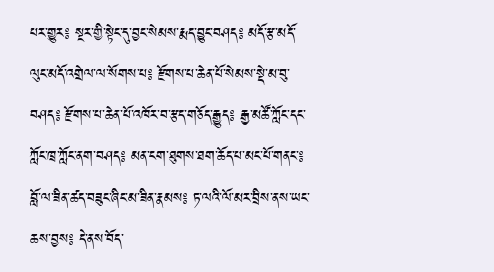པར་གྱུར༔ སྔར་གྱི་སྟེང་དུ་བྱང་སེམས་རྨད་བྱུང་བཤད༔ མདོ་རྩ་མདོ་ལུང་མདོ་འགྲེལ་ལ་སོགས་པ༔ རྫོགས་པ་ཆེན་པོ་སེམས་སྡེ་མ་བུ་བཤད༔ རྫོགས་པ་ཆེན་པོ་འཁོར་བ་རྩད་གཅོད་རྒྱུད༔ རྒྱ་མཚོ་ཀློང་དང་ཀློང་ཁྲ་ཀློང་ནག་བཤད༔ མན་ངག་ཐུགས་ཐག་ཆོད་པ་མང་པོ་གནང་༔ བློ་ལ་ཟིན་ཚད་བཟུང་ཞིང་མ་ཟིན་རྣམས༔ ཏ་ལའི་ལོ་མར་བྲིས་ནས་ཡང་ཆས་བྱས༔ དེ་ནས་བོད་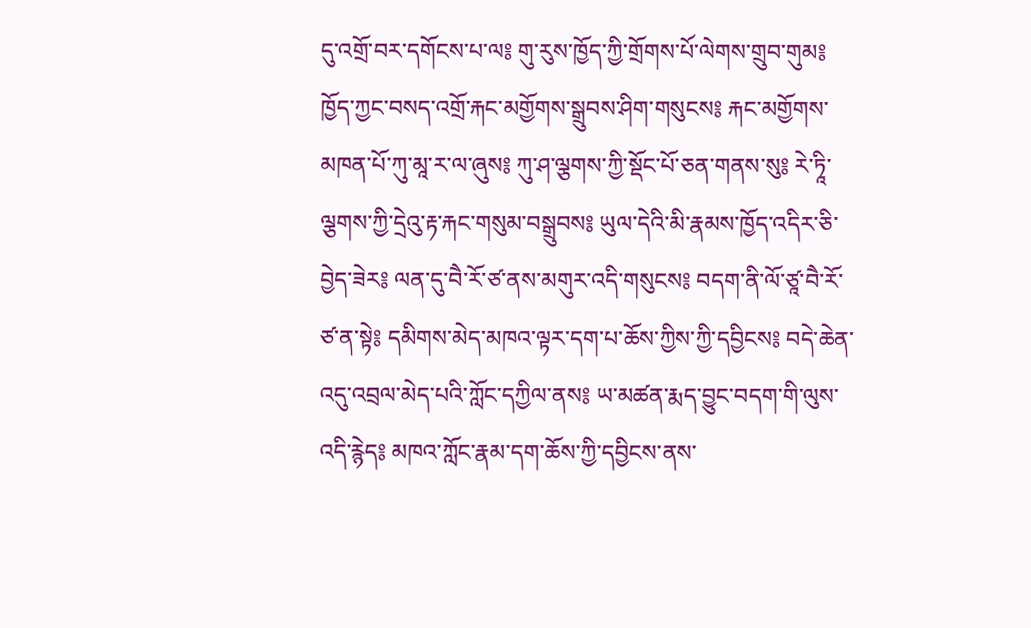དུ་འགྲོ་བར་དགོངས་པ་ལ༔ གུ་རུས་ཁྱོད་ཀྱི་གྲོགས་པོ་ལེགས་གྲུབ་གུམ༔ ཁྱོད་ཀྱང་བསད་འགྲོ་རྐང་མགྱོགས་སྒྲུབས་ཤིག་གསུངས༔ རྐང་མགྱོགས་མཁན་པོ་ཀུ་མཱ་ར་ལ་ཞུས༔ ཀུ་ཤ་ལྕགས་ཀྱི་སྡོང་པོ་ཅན་གནས་སུ༔ རེ་ཏཱི་ལྕགས་ཀྱི་དྲེའུ་རྟ་རྐང་གསུམ་བསྒྲུབས༔ ཡུལ་དེའི་མི་རྣམས་ཁྱོད་འདིར་ཅི་བྱེད་ཟེར༔ ལན་དུ་བཻ་རོ་ཙ་ནས་མགུར་འདི་གསུངས༔ བདག་ནི་ལོ་ཙཱ་བཻ་རོ་ཙ་ན་སྟེ༔ དམིགས་མེད་མཁའ་ལྟར་དག་པ་ཆོས་ཀྱིས་ཀྱི་དབྱིངས༔ བདེ་ཆེན་འདུ་འབྲལ་མེད་པའི་ཀློང་དཀྱིལ་ནས༔ ཡ་མཚན་རྨད་བྱུང་བདག་གི་ལུས་འདི་རྙེད༔ མཁའ་ཀློང་རྣམ་དག་ཆོས་ཀྱི་དབྱིངས་ནས་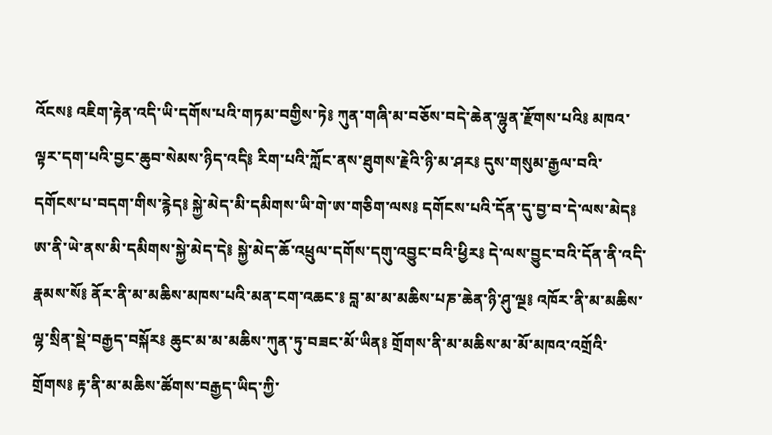འོངས༔ འཇིག་རྟེན་འདི་ཡི་དགོས་པའི་གཏམ་བགྱིས་ཏེ༔ ཀུན་གཞི་མ་བཅོས་བདེ་ཆེན་ལྷུན་རྫོགས་པའི༔ མཁའ་ལྟར་དག་པའི་བྱང་ཆུབ་སེམས་ཉིད་འདི༔ རིག་པའི་ཀློང་ནས་ཐུགས་རྗེའི་ཉི་མ་ཤར༔ དུས་གསུམ་རྒྱལ་བའི་དགོངས་པ་བདག་གིས་རྙེད༔ སྐྱེ་མེད་མི་དམིགས་ཡི་གེ་ཨ་གཅིག་ལས༔ དགོངས་པའི་དོན་དུ་བྱ་བ་དེ་ལས་མེད༔ ཨ་ནི་ཡེ་ནས་མི་དམིགས་སྐྱེ་མེད་དེ༔ སྐྱེ་མེད་ཆོ་འཕྲུལ་དགོས་དགུ་འབྱུང་བའི་ཕྱིར༔ དེ་ལས་བྱུང་བའི་དོན་ནི་འདི་རྣམས་སོ༔ ནོར་ནི་མ་མཆིས་མཁས་པའི་མན་ངག་འཆང་༔ བླ་མ་མ་མཆིས་པཎ་ཆེན་ཉི་ཤུ་ལྔ༔ འཁོར་ནི་མ་མཆིས་ལྷ་སྲིན་སྡེ་བརྒྱད་བསྐོར༔ ཆུང་མ་མ་མཆིས་ཀུན་ཏུ་བཟང་མོ་ཡིན༔ གྲོགས་ནི་མ་མཆིས་མ་མོ་མཁའ་འགྲོའི་གྲོགས༔ རྟ་ནི་མ་མཆིས་ཚོགས་བརྒྱད་ཡིད་ཀྱི་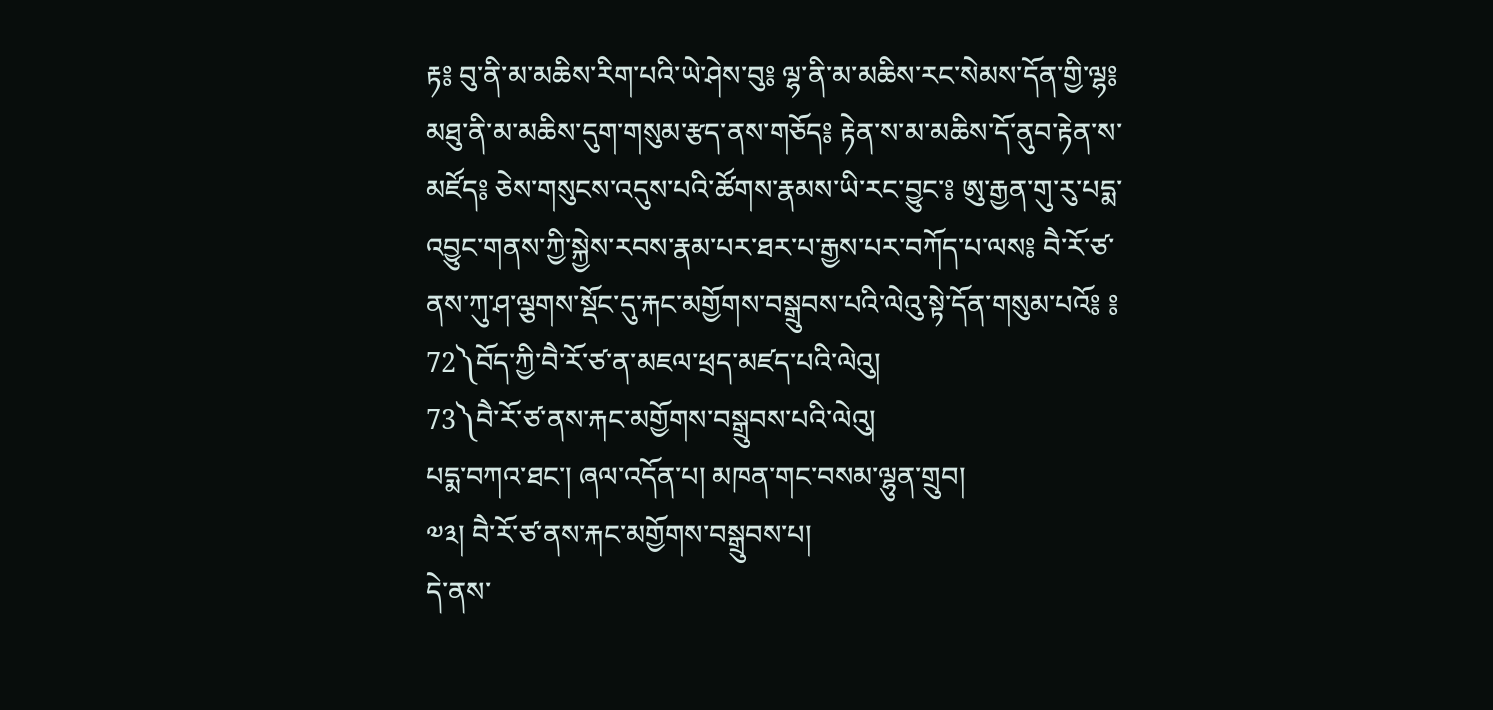རྟ༔ བུ་ནི་མ་མཆིས་རིག་པའི་ཡེ་ཤེས་བུ༔ ལྷ་ནི་མ་མཆིས་རང་སེམས་དོན་གྱི་ལྷ༔ མཐུ་ནི་མ་མཆིས་དུག་གསུམ་རྩད་ནས་གཅོད༔ རྟེན་ས་མ་མཆིས་དོ་ནུབ་རྟེན་ས་མཛོད༔ ཅེས་གསུངས་འདུས་པའི་ཚོགས་རྣམས་ཡི་རང་བྱུང་༔ ཨུ་རྒྱན་གུ་རུ་པདྨ་འབྱུང་གནས་ཀྱི་སྐྱེས་རབས་རྣམ་པར་ཐར་པ་རྒྱས་པར་བཀོད་པ་ལས༔ བཻ་རོ་ཙ་ནས་ཀུ་ཤ་ལྕགས་སྡོང་དུ་རྐང་མགྱོགས་བསྒྲུབས་པའི་ལེའུ་སྟེ་དོན་གསུམ་པའོ༔ ༔
72༽བོད་ཀྱི་བཻ་རོ་ཙ་ན་མཇལ་ཕྲད་མཛད་པའི་ལེའུ།
73༽བཻ་རོ་ཙ་ནས་རྐང་མགྱོགས་བསྒྲུབས་པའི་ལེའུ།
པདྨ་བཀའ་ཐང་། ཞལ་འདོན་པ། མཁན་གང་བསམ་ལྷུན་གྲུབ།
༧༣། བཻ་རོ་ཙ་ནས་རྐང་མགྱོགས་བསྒྲུབས་པ།
དེ་ནས་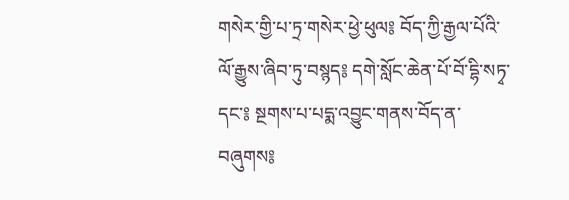གསེར་གྱི་པ་ཏྲ་གསེར་ཕྱེ་ཕུལ༔ བོད་ཀྱི་རྒྱལ་པོའི་ལོ་རྒྱུས་ཞིབ་ཏུ་བསྙད༔ དགེ་སློང་ཆེན་པོ་བོ་དྷི་སཏྭ་དང་༔ སྔགས་པ་པདྨ་འབྱུང་གནས་བོད་ན་བཞུགས༔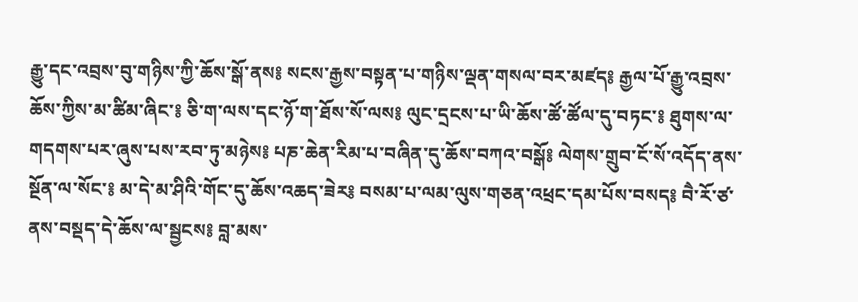རྒྱུ་དང་འབྲས་བུ་གཉིས་ཀྱི་ཆོས་སྒོ་ནས༔ སངས་རྒྱས་བསྟན་པ་གཉིས་ལྡན་གསལ་བར་མཛད༔ རྒྱལ་པོ་རྒྱུ་འབྲས་ཆོས་ཀྱིས་མ་ཚིམ་ཞིང་༔ ཅི་ག་ལས་དང་ཉོ་ག་ཐོས་སོ་ལས༔ ལུང་དྲངས་པ་ཡི་ཆོས་ཚོ་ཚོལ་དུ་བཏང་༔ ཐུགས་ལ་གདགས་པར་ཞུས་པས་རབ་ཏུ་མཉེས༔ པཎ་ཆེན་རིམ་པ་བཞིན་དུ་ཆོས་བཀའ་བསྒོ༔ ལེགས་གྲུབ་ངོ་སོ་འདོད་ནས་སྔོན་ལ་སོང་༔ མ་དེ་མ་ཤིའི་གོང་དུ་ཆོས་འཆད་ཟེར༔ བསམ་པ་ལམ་ལུས་གཅན་འཕྲང་དམ་པོས་བསད༔ བཻ་རོ་ཙ་ནས་བསྡད་དེ་ཆོས་ལ་སྦྱངས༔ བླ་མས་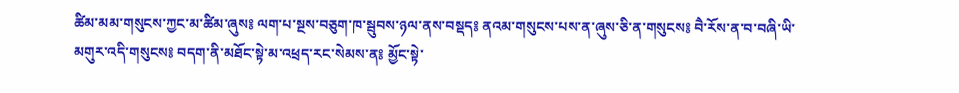ཚིམ་མམ་གསུངས་ཀྱང་མ་ཚིམ་ཞུས༔ ལག་པ་སྔས་བཅུག་ཁ་སྦུབས་ཉལ་ནས་བསྡད༔ ནའམ་གསུངས་པས་ན་ཞུས་ཅི་ན་གསུངས༔ བཻ་རོས་ན་བ་བཞི་ཡི་མགུར་འདི་གསུངས༔ བདག་ནི་མཐོང་སྟེ་མ་འཕྲད་རང་སེམས་ན༔ མྱོང་སྟེ་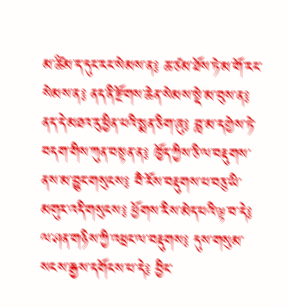མ་ཚིམ་ད་དུང་རང་སེམས་ན༔ ཆ་ཙམ་ཐོས་ཏེ་མ་གོ་རང་སེམས་ན༔ ནད་ནི་རྫོགས་ཆེན་སེམས་སྡེ་མ་བུས་ན༔ ནད་དེ་མཐའ་རུ་ཕྱིན་པའི་སྨན་ཅིག་ཞུ༔ བླ་མ་དགྱེས་ཏེ་བདག་གིས་ཀུན་བསྟན་ན༔ ཁྱོད་ཀྱིས་ཅི་ལ་བརྡུགས་ནས་མ་བྱུང་གསུངས༔ བཻ་རོས་བརྡུགས་པ་བཅུ་ཡི་མགུར་འདི་གསུངས༔ ཕྱོགས་རིས་མེད་པའི་ལྟ་བ་དེ༔ ལ་ཤན་གཉིས་ཀྱི་འཕྲང་ལ་བརྡུགས༔ དུས་གསུམ་སངས་རྒྱས་དགོངས་པ་དེ༔ བྱིང་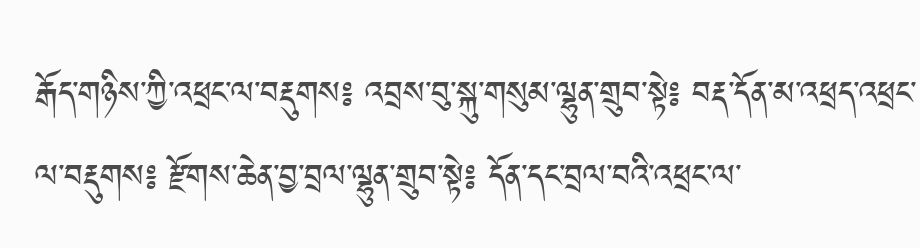རྒོད་གཉིས་ཀྱི་འཕྲང་ལ་བརྡུགས༔ འབྲས་བུ་སྐུ་གསུམ་ལྷུན་གྲུབ་སྟེ༔ བརྡ་དོན་མ་འཕྲད་འཕྲང་ལ་བརྡུགས༔ རྫོགས་ཆེན་བྱ་བྲལ་ལྷུན་གྲུབ་སྟེ༔ དོན་དང་བྲལ་བའི་འཕྲང་ལ་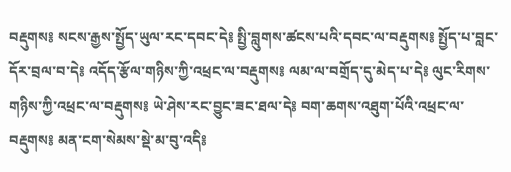བརྡུགས༔ སངས་རྒྱས་སྤྱོད་ཡུལ་རང་དབང་དེ༔ སྤྱི་བླུགས་ཚངས་པའི་དབང་ལ་བརྡུགས༔ སྤྱོད་པ་བླང་དོར་བྲལ་བ་དེ༔ འདོད་རྩོལ་གཉིས་ཀྱི་འཕྲང་ལ་བརྡུགས༔ ལམ་ལ་བགྲོད་དུ་མེད་པ་དེ༔ ལུང་རིགས་གཉིས་ཀྱི་འཕྲང་ལ་བརྡུགས༔ ཡེ་ཤེས་རང་བྱུང་ཟང་ཐལ་དེ༔ བག་ཆགས་འཐུག་པོའི་འཕྲང་ལ་བརྡུགས༔ མན་ངག་སེམས་སྡེ་མ་བུ་འདི༔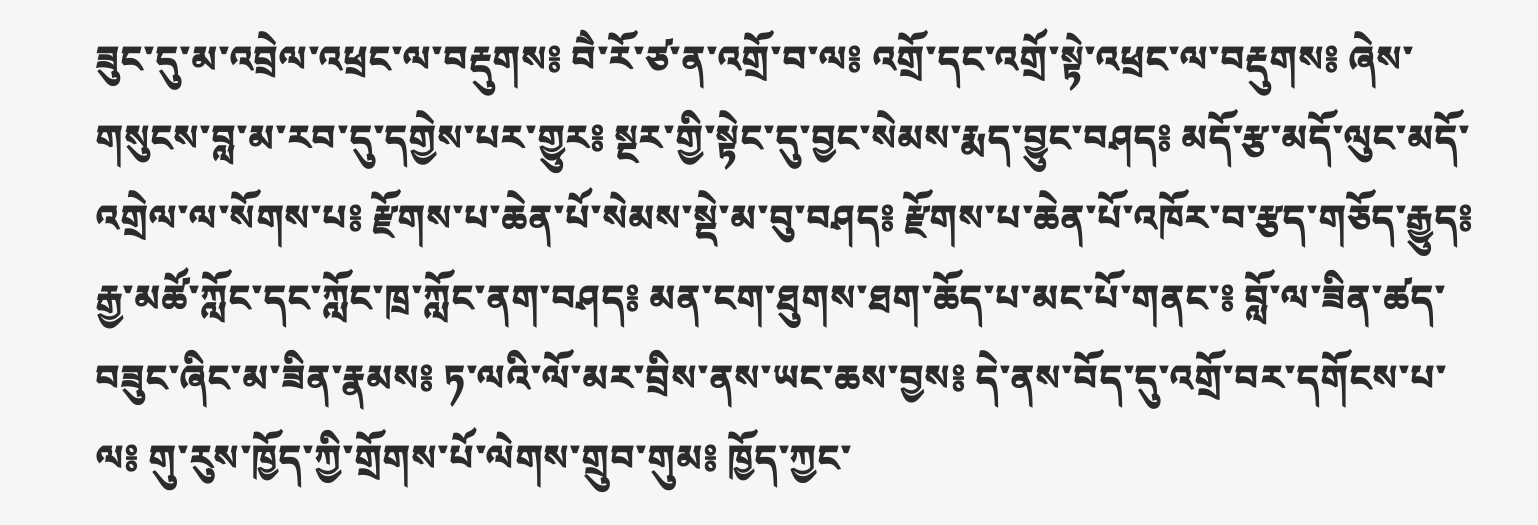ཟུང་དུ་མ་འབྲེལ་འཕྲང་ལ་བརྡུགས༔ བཻ་རོ་ཙ་ན་འགྲོ་བ་ལ༔ འགྲོ་དང་འགྲོ་སྟེ་འཕྲང་ལ་བརྡུགས༔ ཞེས་གསུངས་བླ་མ་རབ་དུ་དགྱེས་པར་གྱུར༔ སྔར་གྱི་སྟེང་དུ་བྱང་སེམས་རྨད་བྱུང་བཤད༔ མདོ་རྩ་མདོ་ལུང་མདོ་འགྲེལ་ལ་སོགས་པ༔ རྫོགས་པ་ཆེན་པོ་སེམས་སྡེ་མ་བུ་བཤད༔ རྫོགས་པ་ཆེན་པོ་འཁོར་བ་རྩད་གཅོད་རྒྱུད༔ རྒྱ་མཚོ་ཀློང་དང་ཀློང་ཁྲ་ཀློང་ནག་བཤད༔ མན་ངག་ཐུགས་ཐག་ཆོད་པ་མང་པོ་གནང་༔ བློ་ལ་ཟིན་ཚད་བཟུང་ཞིང་མ་ཟིན་རྣམས༔ ཏ་ལའི་ལོ་མར་བྲིས་ནས་ཡང་ཆས་བྱས༔ དེ་ནས་བོད་དུ་འགྲོ་བར་དགོངས་པ་ལ༔ གུ་རུས་ཁྱོད་ཀྱི་གྲོགས་པོ་ལེགས་གྲུབ་གུམ༔ ཁྱོད་ཀྱང་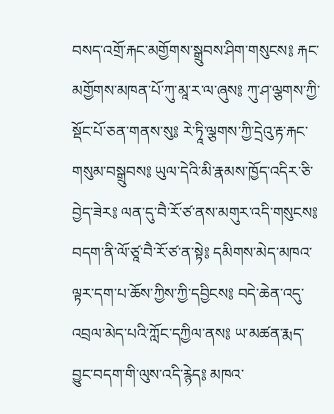བསད་འགྲོ་རྐང་མགྱོགས་སྒྲུབས་ཤིག་གསུངས༔ རྐང་མགྱོགས་མཁན་པོ་ཀུ་མཱ་ར་ལ་ཞུས༔ ཀུ་ཤ་ལྕགས་ཀྱི་སྡོང་པོ་ཅན་གནས་སུ༔ རེ་ཏཱི་ལྕགས་ཀྱི་དྲེའུ་རྟ་རྐང་གསུམ་བསྒྲུབས༔ ཡུལ་དེའི་མི་རྣམས་ཁྱོད་འདིར་ཅི་བྱེད་ཟེར༔ ལན་དུ་བཻ་རོ་ཙ་ནས་མགུར་འདི་གསུངས༔ བདག་ནི་ལོ་ཙཱ་བཻ་རོ་ཙ་ན་སྟེ༔ དམིགས་མེད་མཁའ་ལྟར་དག་པ་ཆོས་ཀྱིས་ཀྱི་དབྱིངས༔ བདེ་ཆེན་འདུ་འབྲལ་མེད་པའི་ཀློང་དཀྱིལ་ནས༔ ཡ་མཚན་རྨད་བྱུང་བདག་གི་ལུས་འདི་རྙེད༔ མཁའ་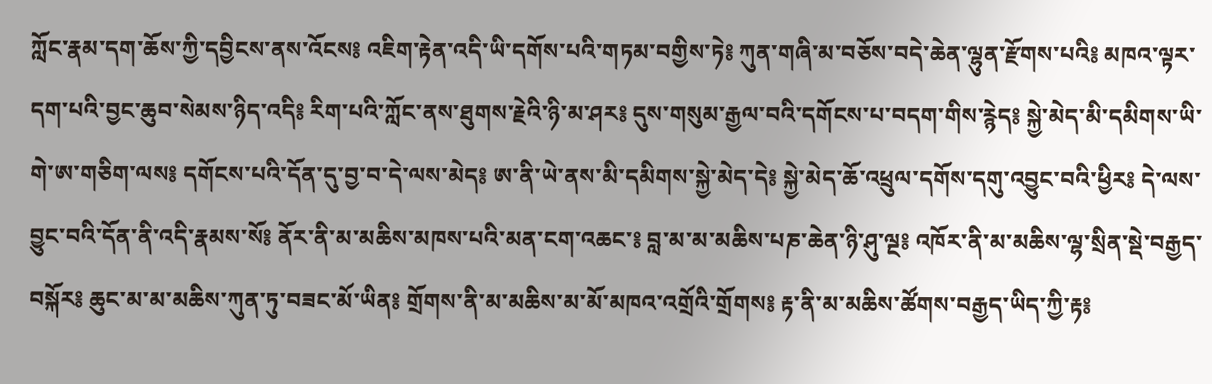ཀློང་རྣམ་དག་ཆོས་ཀྱི་དབྱིངས་ནས་འོངས༔ འཇིག་རྟེན་འདི་ཡི་དགོས་པའི་གཏམ་བགྱིས་ཏེ༔ ཀུན་གཞི་མ་བཅོས་བདེ་ཆེན་ལྷུན་རྫོགས་པའི༔ མཁའ་ལྟར་དག་པའི་བྱང་ཆུབ་སེམས་ཉིད་འདི༔ རིག་པའི་ཀློང་ནས་ཐུགས་རྗེའི་ཉི་མ་ཤར༔ དུས་གསུམ་རྒྱལ་བའི་དགོངས་པ་བདག་གིས་རྙེད༔ སྐྱེ་མེད་མི་དམིགས་ཡི་གེ་ཨ་གཅིག་ལས༔ དགོངས་པའི་དོན་དུ་བྱ་བ་དེ་ལས་མེད༔ ཨ་ནི་ཡེ་ནས་མི་དམིགས་སྐྱེ་མེད་དེ༔ སྐྱེ་མེད་ཆོ་འཕྲུལ་དགོས་དགུ་འབྱུང་བའི་ཕྱིར༔ དེ་ལས་བྱུང་བའི་དོན་ནི་འདི་རྣམས་སོ༔ ནོར་ནི་མ་མཆིས་མཁས་པའི་མན་ངག་འཆང་༔ བླ་མ་མ་མཆིས་པཎ་ཆེན་ཉི་ཤུ་ལྔ༔ འཁོར་ནི་མ་མཆིས་ལྷ་སྲིན་སྡེ་བརྒྱད་བསྐོར༔ ཆུང་མ་མ་མཆིས་ཀུན་ཏུ་བཟང་མོ་ཡིན༔ གྲོགས་ནི་མ་མཆིས་མ་མོ་མཁའ་འགྲོའི་གྲོགས༔ རྟ་ནི་མ་མཆིས་ཚོགས་བརྒྱད་ཡིད་ཀྱི་རྟ༔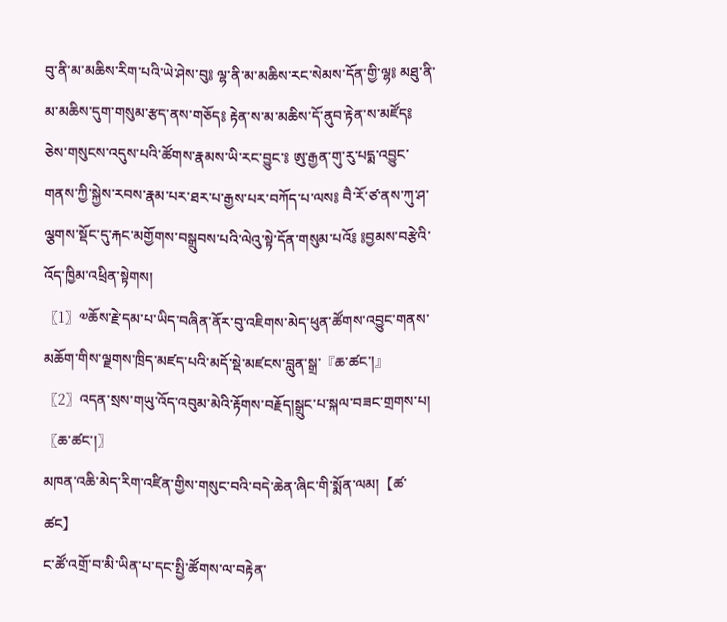བུ་ནི་མ་མཆིས་རིག་པའི་ཡེ་ཤེས་བུ༔ ལྷ་ནི་མ་མཆིས་རང་སེམས་དོན་གྱི་ལྷ༔ མཐུ་ནི་མ་མཆིས་དུག་གསུམ་རྩད་ནས་གཅོད༔ རྟེན་ས་མ་མཆིས་དོ་ནུབ་རྟེན་ས་མཛོད༔ ཅེས་གསུངས་འདུས་པའི་ཚོགས་རྣམས་ཡི་རང་བྱུང་༔ ཨུ་རྒྱན་གུ་རུ་པདྨ་འབྱུང་གནས་ཀྱི་སྐྱེས་རབས་རྣམ་པར་ཐར་པ་རྒྱས་པར་བཀོད་པ་ལས༔ བཻ་རོ་ཙ་ནས་ཀུ་ཤ་ལྕགས་སྡོང་དུ་རྐང་མགྱོགས་བསྒྲུབས་པའི་ལེའུ་སྟེ་དོན་གསུམ་པའོ༔ ༔བྱམས་བརྩེའི་འོད་ཁྱིམ་འཕྲིན་སྟེགས།
〖1〗༧ཆོས་རྗེ་དམ་པ་ཡིད་བཞིན་ནོར་བུ་འཇིགས་མེད་ཕུན་ཚོགས་འབྱུང་གནས་མཆོག་གིས་ལྗགས་ཁྲིད་མཛད་པའི་མདོ་སྡེ་མཛངས་བླུན་སྒྲ་『ཆ་ཚང་།』
〖2〗འདན་སྲས་གཡུ་འོད་འབུམ་མེའི་རྟོགས་བརྗོད།སྒྲུང་པ་སྐལ་བཟང་གྲགས་པ།〖ཆ་ཚང་།〗
མཁན་འཆི་མེད་རིག་འཛིན་གྱིས་གསུང་བའི་བདེ་ཆེན་ཞིང་གི་སྨོན་ལམ།【ཚ་ཚང】
ང་ཚོ་འགྲོ་བ་མི་ཡིན་པ་དང་སྤྱི་ཚོགས་ལ་བརྟེན་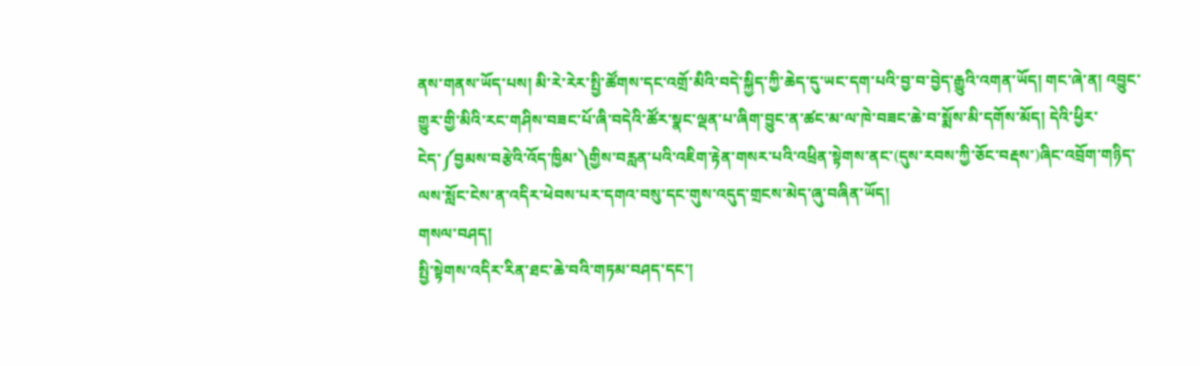ནས་གནས་ཡོད་པས། མི་རེ་རེར་སྤྱི་ཚོགས་དང་འགྲོ་མིའི་བདེ་སྐྱིད་ཀྱི་ཆེད་དུ་ཡང་དག་པའི་བྱ་བ་བྱེད་རྒྱུའི་འགན་ཡོད། གང་ཞེ་ན། འབྱུང་གྱུར་གྱི་མིའི་རང་གཤིས་བཟང་པོ་ཞི་བདེའི་ཚོར་སྣང་ལྡན་པ་ཞིག་བྱུང་ན་ཚང་མ་ལ་ཁེ་བཟང་ཆེ་བ་སྨོས་མི་དགོས་མོད། དེའི་ཕྱིར་ངེད་༼བྱམས་བརྩེའི་འོད་ཁྱིམ་༽གྱིས་བརླན་པའི་འཇིག་རྟེན་གསར་པའི་འཕྲིན་སྟེགས་ནང་(དུས་རབས་ཀྱི་ཅོང་བརྡས་)ཞིང་འབྲོག་གཉིད་ལས་སློང་ངེས་ན་འདིར་ཕེབས་པར་དགའ་བསུ་དང་གུས་འདུད་གྲངས་མེད་ཞུ་བཞིན་ཡོད།
གསལ་བཤད།
སྤྱི་སྟེགས་འདིར་རིན་ཐང་ཆེ་བའི་གཏམ་བཤད་དང་།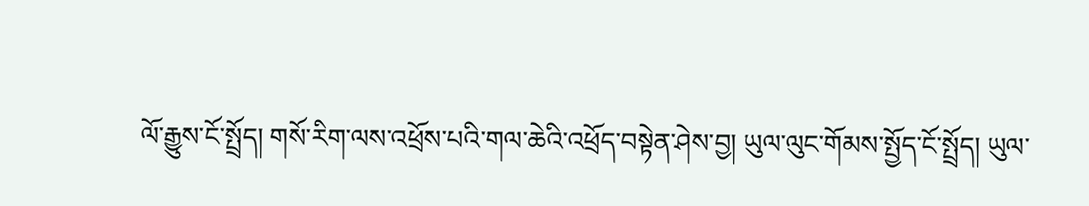ལོ་རྒྱུས་ངོ་སྤྲོད། གསོ་རིག་ལས་འཕྲོས་པའི་གལ་ཆེའི་འཕྲོད་བསྟེན་ཤེས་བྱ། ཡུལ་ལུང་གོམས་སྤྱོད་ངོ་སྤྲོད། ཡུལ་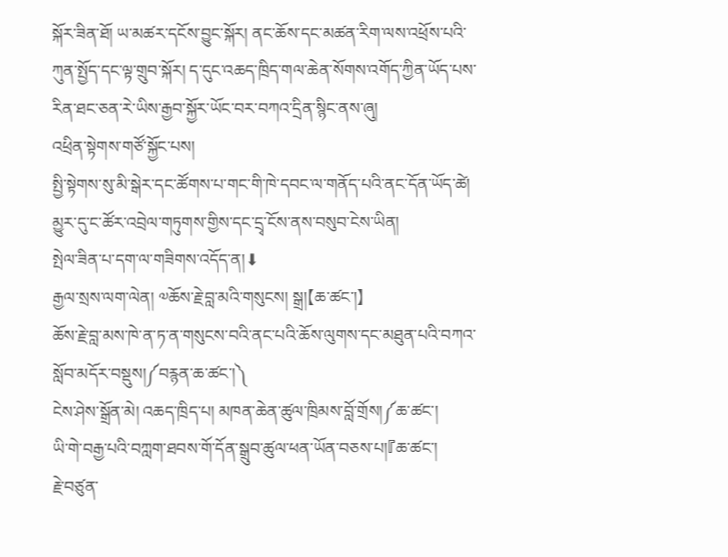སྐོར་ཟིན་ཐོ། ཡ་མཚར་དངོས་བྱུང་སྐོར། ནང་ཆོས་དང་མཚན་རིག་ལས་འཕྲོས་པའི་ཀུན་སྤྱོད་དང་ལྟ་གྲུབ་སྐོར། ད་དུང་འཆད་ཁྲིད་གལ་ཆེན་སོགས་འགོད་ཀྱིན་ཡོད་པས་རིན་ཐང་ཅན་རེ་ཡིས་རྒྱབ་སྐྱོར་ཡོང་བར་བཀའ་དྲིན་སྙིང་ནས་ཞུ།
འཕྲིན་སྟེགས་གཙོ་སྐྱོང་པས།
སྤྱི་སྟེགས་སུ་མི་སྒེར་དང་ཚོགས་པ་གང་གི་ཁེ་དབང་ལ་གནོད་པའི་ནང་དོན་ཡོད་ཚེ། མྱུར་དུ་ང་ཚོར་འབྲེལ་གཏུགས་གྱིས་དང་དྲྭ་ངོས་ནས་བསུབ་ངེས་ཡིན།
སྤེལ་ཟིན་པ་དག་ལ་གཟིགས་འདོད་ན།⬇
རྒྱལ་སྲས་ལག་ལེན། ༧ཆོས་རྗེ་བླ་མའི་གསུངས། སྒྲ།【ཆ་ཚང་།】
ཆོས་རྗེ་བླ་མས་ཁེ་ན་ཏ་ན་གསུངས་བའི་ནང་པའི་ཆོས་ལུགས་དང་མཐུན་པའི་བཀའ་སློབ་མདོར་བསྡུས།༼བརྙན་ཆ་ཚང་།༽
ངེས་ཤེས་སྒྲོན་མེ། འཆད་ཁྲིད་པ། མཁན་ཆེན་ཚུལ་ཁྲིམས་བློ་གྲོས།༼ཆ་ཚང་།
ཡི་གེ་བརྒྱ་པའི་བཀླག་ཐབས་གོ་དོན་སྒྲུབ་ཚུལ་ཕན་ཡོན་བཅས་པ།『ཆ་ཚང་།
རྗེ་བཙུན་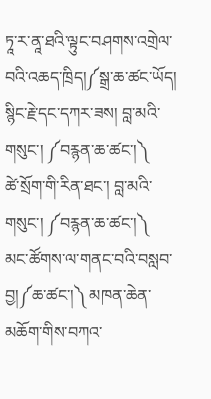ཏཱ་ར་ནཱ་ཐའི་ལྟུང་བཤགས་འགྲེལ་བའི་འཆད་ཁྲིད།༼སྒྲ་ཆ་ཚང་ཡོད།
སྙིང་རྗེ་དང་དཀར་ཟས། བླ་མའི་གསུང་། ༼བརྙན་ཆ་ཚང་།༽
ཚེ་སྲོག་གི་རིན་ཐང་། བླ་མའི་གསུང་། ༼བརྙན་ཆ་ཚང་།༽
མང་ཚོགས་ལ་གནང་བའི་བསླབ་བྱ།༼ཆ་ཚང་།༽ མཁན་ཆེན་མཆོག་གིས་བཀའ་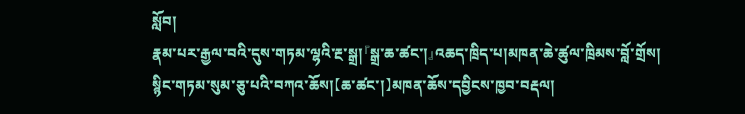སློབ།
རྣམ་པར་རྒྱལ་བའི་དུས་གཏམ་ལྷའི་རྔ་སྒྲ།『སྒྲ་ཆ་ཚང་།』འཆད་ཁྲིད་པ།མཁན་ཆེ་ཚུལ་ཁྲིམས་བློ་གྲོས།
སྙིང་གཏམ་སུམ་ཅུ་པའི་བཀའ་ཆོས།【ཆ་ཚང་།】མཁན་ཆོས་དབྱིངས་ཁྱབ་བརྡལ།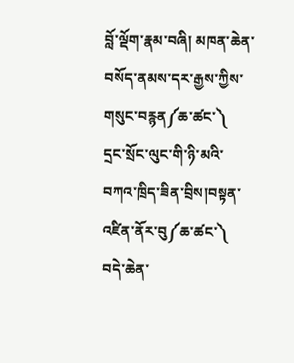བློ་ལྡོག་རྣམ་བཞི། མཁན་ཆེན་བསོད་ནམས་དར་རྒྱས་ཀྱིས་གསུང་བརྙན༼ཆ་ཚང་༽
དྲང་སྲོང་ལུང་གི་ཉི་མའི་བཀའ་ཁྲིད་ཟིན་བྲིས།བསྟན་འཛིན་ནོར་བུ༼ཆ་ཚང་༽
བདེ་ཆེན་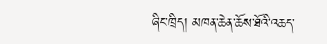ཞིང་ཁྲིད། མཁན་ཆེན་ཆོས་ཐོའི་འཆད་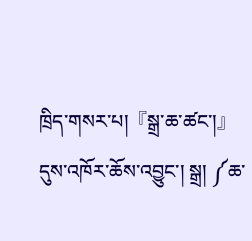ཁྲིད་གསར་པ།『སྒྲ་ཆ་ཚང་།』
དུས་འཁོར་ཆོས་འབྱུང་། སྒྲ། ༼ཆ་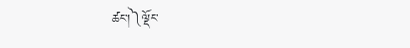ཚང་།༽ལྡོང་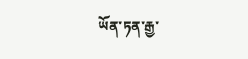ཡོན་ཏན་རྒྱ་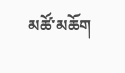མཚོ་མཆོག